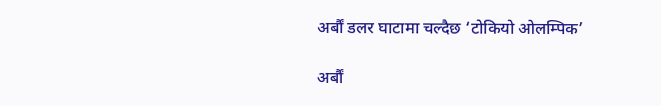अर्बौं डलर घाटामा चल्दैछ ‘टोकियो ओलम्पिक’

अर्बौं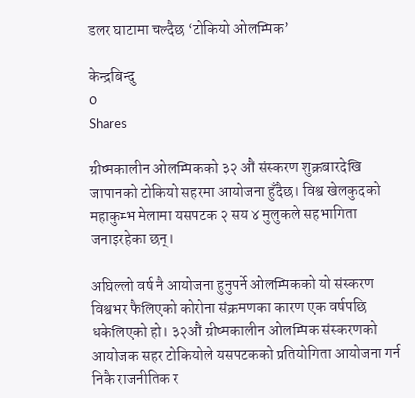डलर घाटामा चल्दैछ ‘टोकियो ओलम्पिक’

केन्द्रबिन्दु
0
Shares

ग्रीष्मकालीन ओलम्पिकको ३२ औं संस्करण शुक्रबारदेखि जापानको टोकियो सहरमा आयोजना हुँदैछ। विश्व खेलकुदको महाकुम्भ मेलामा यसपटक २ सय ४ मुलुकले सहभागिता जनाइरहेका छन्।

अघिल्लो वर्ष नै आयोजना हुनुपर्ने ओलम्पिकको यो संस्करण विश्वभर फैलिएको कोरोना संक्रमणका कारण एक वर्षपछि धकेलिएको हो। ३२औं ग्रीष्मकालीन ओलम्पिक संस्करणको आयोजक सहर टोकियोले यसपटकको प्रतियोगिता आयोजना गर्न निकै राजनीतिक र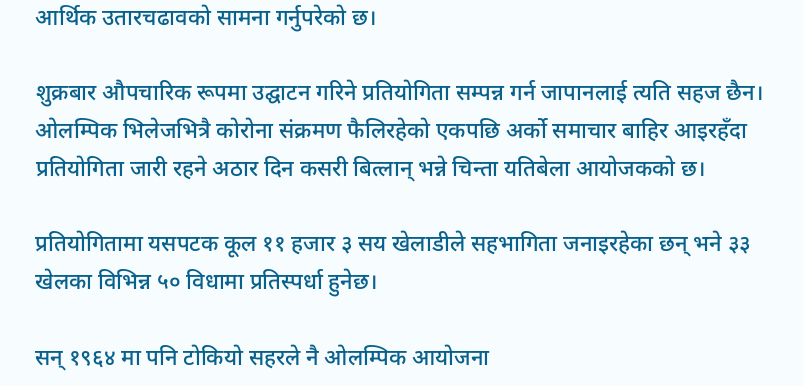आर्थिक उतारचढावको सामना गर्नुपरेको छ।

शुक्रबार औपचारिक रूपमा उद्घाटन गरिने प्रतियोगिता सम्पन्न गर्न जापानलाई त्यति सहज छैन। ओलम्पिक भिलेजभित्रै कोरोना संक्रमण फैलिरहेको एकपछि अर्को समाचार बाहिर आइरहँदा प्रतियोगिता जारी रहने अठार दिन कसरी बित्लान् भन्ने चिन्ता यतिबेला आयोजकको छ।

प्रतियोगितामा यसपटक कूल ११ हजार ३ सय खेलाडीले सहभागिता जनाइरहेका छन् भने ३३ खेलका विभिन्न ५० विधामा प्रतिस्पर्धा हुनेछ।

सन् १९६४ मा पनि टोकियो सहरले नै ओलम्पिक आयोजना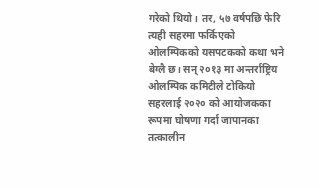गरेको थियो। तर, ५७ वर्षपछि फेरि त्यही सहरमा फर्किएको ओलम्पिकको यसपटकको कथा भने बेग्लै छ। सन् २०१३ मा अन्तर्राष्ट्रिय ओलम्पिक कमिटीले टोकियो सहरलाई २०२० को आयोजकका रूपमा घोषणा गर्दा जापानका तत्कालीन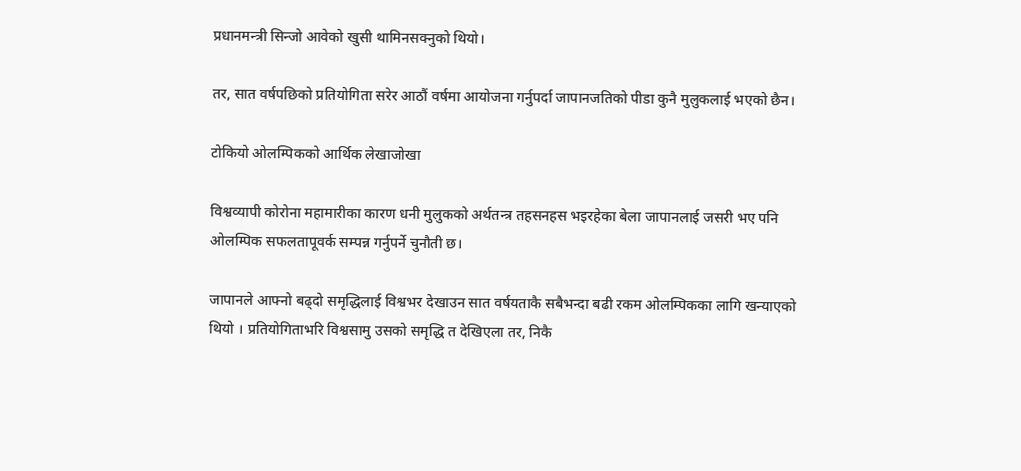प्रधानमन्त्री सिन्जो आवेको खुसी थामिनसक्नुको थियो।

तर, सात वर्षपछिको प्रतियोगिता सरेर आठौं वर्षमा आयोजना गर्नुपर्दा जापानजतिको पीडा कुनै मुलुकलाई भएको छैन।

टोकियो ओलम्पिकको आर्थिक लेखाजोखा

विश्वव्यापी कोरोना महामारीका कारण धनी मुलुकको अर्थतन्त्र तहसनहस भइरहेका बेला जापानलाई जसरी भए पनि ओलम्पिक सफलतापूवर्क सम्पन्न गर्नुपर्ने चुनौती छ।

जापानले आफ्नो बढ्दो समृद्धिलाई विश्वभर देखाउन सात वर्षयताकै सबैभन्दा बढी रकम ओलम्पिकका लागि खन्याएको थियो । प्रतियोगिताभरि विश्वसामु उसको समृद्धि त देखिएला तर, निकै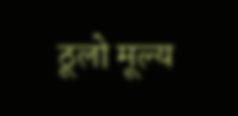ठूलो मूल्य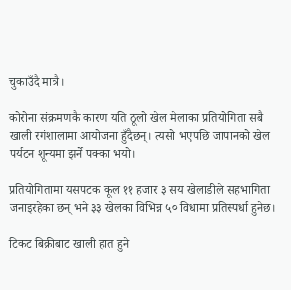चुकाउँदै मात्रै।

कोरोना संक्रमणकै कारण यति ठूलो खेल मेलाका प्रतियोगिता सबै खाली रगंशालामा आयोजना हुँदैछन्। त्यसो भएपछि जापानको खेल पर्यटन शून्यमा झर्ने पक्का भयो।

प्रतियोगितामा यसपटक कूल ११ हजार ३ सय खेलाडीले सहभागिता जनाइरहेका छन् भने ३३ खेलका विभिन्न ५० विधामा प्रतिस्पर्धा हुनेछ।

टिकट बिक्रीबाट खाली हात हुने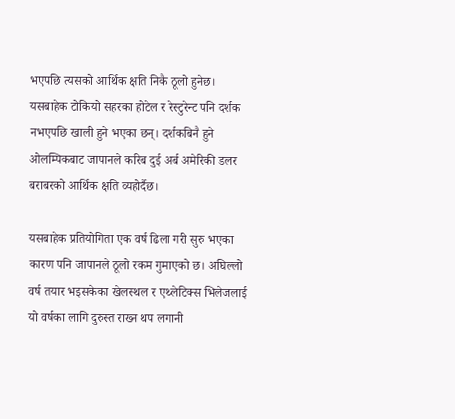भएपछि त्यसको आर्थिक क्षति निकै ठूलो हुनेछ। यसबाहेक टोकियो सहरका होटेल र रेस्टुरेन्ट पनि दर्शक नभएपछि खाली हुने भएका छन्। दर्शकबिनै हुने ओलम्पिकबाट जापानले करिब दुई अर्ब अमेरिकी डलर बराबरको आर्थिक क्षति व्यहोर्दैछ।

यसबाहेक प्रतियोगिता एक वर्ष ढिला गरी सुरु भएका कारण पनि जापानले ठूलो रकम गुमाएको छ। अघिल्लो वर्ष तयार भइसकेका खेलस्थल र एथ्लेटिक्स भिलेजलाई यो वर्षका लागि दुरुस्त राख्न थप लगानी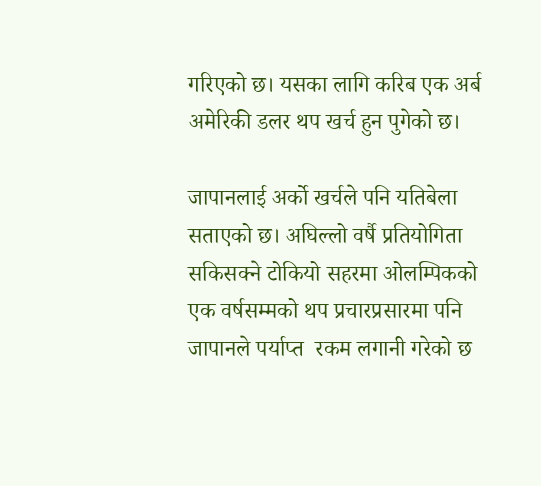गरिएको छ। यसका लागि करिब एक अर्ब अमेरिकी डलर थप खर्च हुन पुगेको छ।

जापानलाई अर्को खर्चले पनि यतिबेला सताएको छ। अघिल्लो वर्षै प्रतियोगिता सकिसक्ने टोकियो सहरमा ओलम्पिकको एक वर्षसम्मको थप प्रचारप्रसारमा पनि जापानले पर्याप्त  रकम लगानी गरेको छ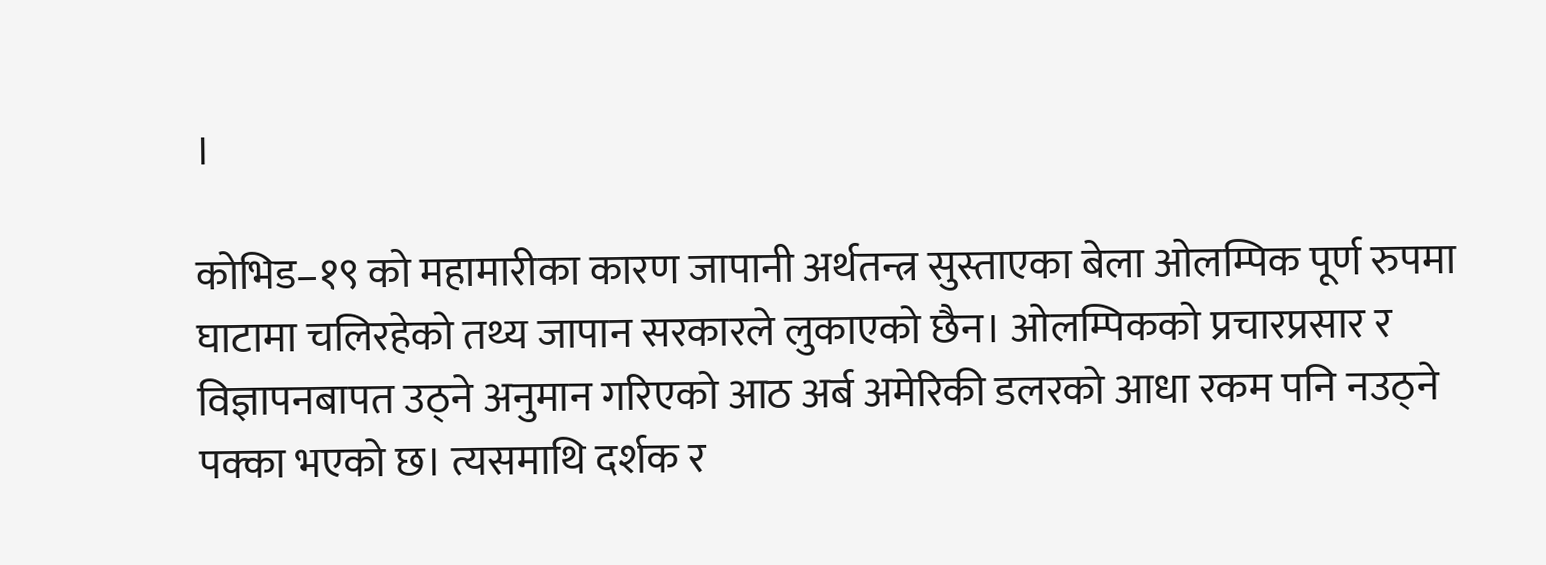।

कोभिड–१९ को महामारीका कारण जापानी अर्थतन्त्र सुस्ताएका बेला ओलम्पिक पूर्ण रुपमा घाटामा चलिरहेको तथ्य जापान सरकारले लुकाएको छैन। ओलम्पिकको प्रचारप्रसार र विज्ञापनबापत उठ्ने अनुमान गरिएको आठ अर्ब अमेरिकी डलरको आधा रकम पनि नउठ्ने पक्का भएको छ। त्यसमाथि दर्शक र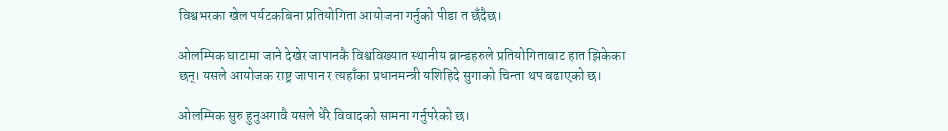विश्वभरका खेल पर्यटकबिना प्रतियोगिता आयोजना गर्नुको पीडा त छँदैछ।

ओलम्पिक घाटामा जाने देखेर जापानकै विश्वविख्यात स्थानीय ब्रान्डहरुले प्रतियोगिताबाट हात झिकेका छन्। यसले आयोजक राष्ट्र जापान र त्यहाँका प्रधानमन्त्री यशिहिदे सुगाको चिन्ता थप बढाएको छ।

ओलम्पिक सुरु हुनुअगावै यसले धेरै विवादको सामना गर्नुपरेको छ।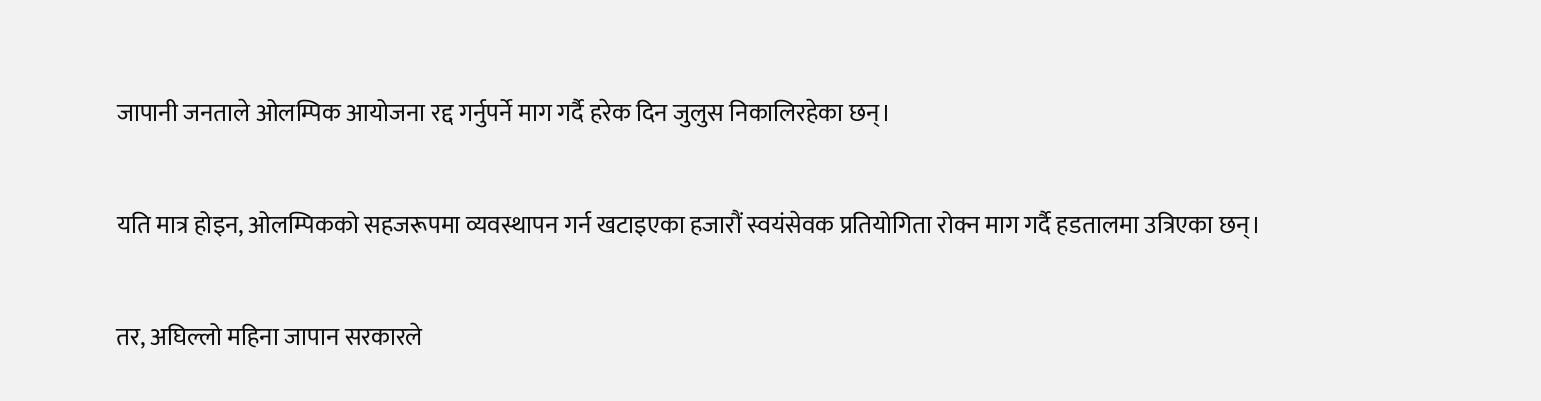जापानी जनताले ओलम्पिक आयोजना रद्द गर्नुपर्ने माग गर्दै हरेक दिन जुलुस निकालिरहेका छन्।

यति मात्र होइन, ओलम्पिकको सहजरूपमा व्यवस्थापन गर्न खटाइएका हजारौं स्वयंसेवक प्रतियोगिता रोक्न माग गर्दै हडतालमा उत्रिएका छन्।

तर, अघिल्लो महिना जापान सरकारले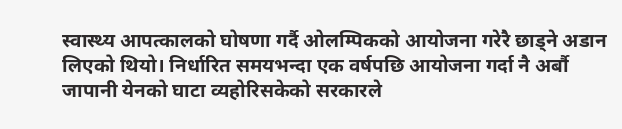स्वास्थ्य आपत्कालको घोषणा गर्दै ओलम्पिकको आयोजना गरेरै छाड्ने अडान लिएको थियो। निर्धारित समयभन्दा एक वर्षपछि आयोजना गर्दा नै अर्बौ जापानी येनको घाटा व्यहोरिसकेको सरकारले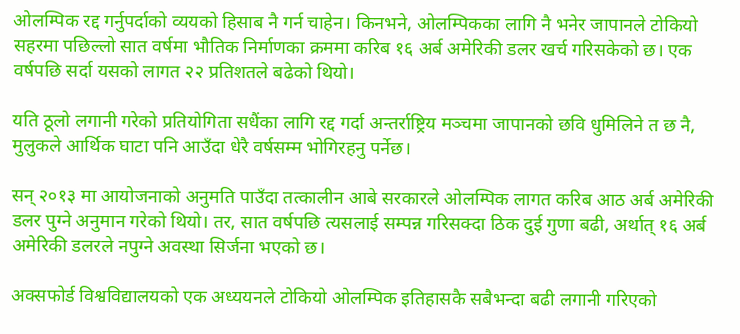ओलम्पिक रद्द गर्नुपर्दाको व्ययको हिसाब नै गर्न चाहेन। किनभने, ओलम्पिकका लागि नै भनेर जापानले टोकियो सहरमा पछिल्लो सात वर्षमा भौतिक निर्माणका क्रममा करिब १६ अर्ब अमेरिकी डलर खर्च गरिसकेको छ। एक वर्षपछि सर्दा यसको लागत २२ प्रतिशतले बढेको थियो।

यति ठूलो लगानी गरेको प्रतियोगिता सधैंका लागि रद्द गर्दा अन्तर्राष्ट्रिय मञ्चमा जापानको छवि धुमिलिने त छ नै, मुलुकले आर्थिक घाटा पनि आउँदा धेरै वर्षसम्म भोगिरहनु पर्नेछ।

सन् २०१३ मा आयोजनाको अनुमति पाउँदा तत्कालीन आबे सरकारले ओलम्पिक लागत करिब आठ अर्ब अमेरिकी डलर पुग्ने अनुमान गरेको थियो। तर, सात वर्षपछि त्यसलाई सम्पन्न गरिसक्दा ठिक दुई गुणा बढी, अर्थात् १६ अर्ब अमेरिकी डलरले नपुग्ने अवस्था सिर्जना भएको छ।

अक्सफोर्ड विश्वविद्यालयको एक अध्ययनले टोकियो ओलम्पिक इतिहासकै सबैभन्दा बढी लगानी गरिएको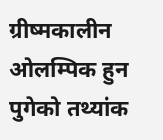ग्रीष्मकालीन ओलम्पिक हुन पुगेको तथ्यांक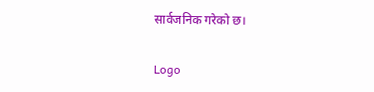सार्वजनिक गरेको छ।

Logo